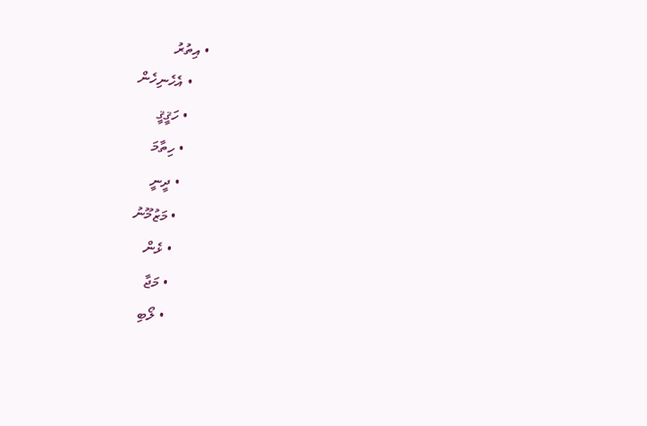• އިތުރު
    • އެހެނިހެން
    • ހަޤީޤީ
    • ހިތާމަ
    • ދީނީ
    • މަޒުމޫނު
    • ޅެން
    • މަޖާ
    • ލޯބި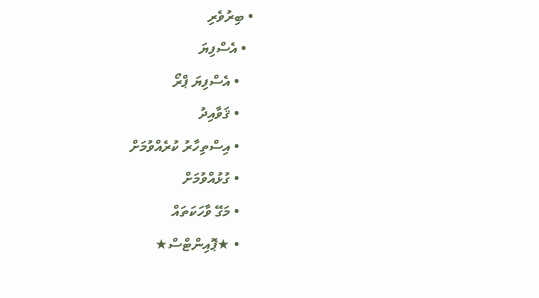• ބިރުވެރި
  • އެސްފިޔަ
    • އެސްފިޔަ ޕްރޯ
    • ޤަވާއިދު
    • އިސްތިހާރު ކުރެއްވުމަށް
    • ގުޅުއްވުމަށް
    • މަގޭ ވާހަކަތައް
    • ★ޕޮއިންޓްސް★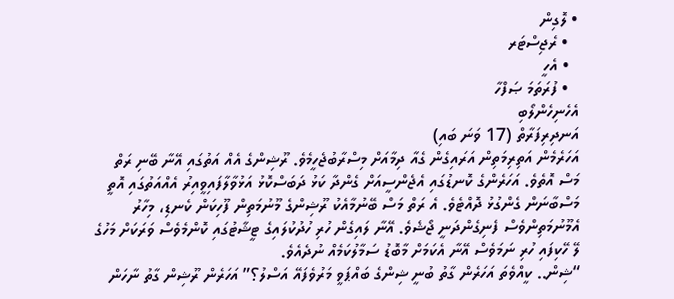• ލޮގިން
  • ރެޖިސްޓަރ
  • އެހީ
  • ފުރަތަމަ ޞަފްހާ
އެހެނިހެންލޯބި
އަނދިރިފަރާތް (17 ވަނަ ބައި)
އަހަރެމެން އަތިރިމަތިން އަރައިގެން ގެއާ ދިމާއަށް މިސްރާބުޖެހީމެވެ. ރޫޝިންގެ އެއް އަތުގައި އޭނާ ބޭނި ރަތް މަސް އޮތެވެ. އަހަރެންގެ ކޮނޑުގައި އެޖެންސީއަށް ގެންދާ ކަޅު ދަބަސްކޮޅު އަޅުވާލާފައިވީއިރު އެއްއަތުގައި އޮތީ މަސްބާނަން ގެންގުޅު ދޮއްޓެވެ. އެ ރަތް މަސް ބޭނުމާއެކު ރޫޝިންގެ މޫނުމަތިން ފޫހިކަން ކެނޑި، މިހާރު އެމޫނުމަތިންވެސް ފެނިގެންދަނީ ޖޯޝެވެ. އޭނާ ލައިގެން ހުރި ހުދުކުލައިގެ ޓީޝާޓުގައި ކޮންމެވެސް ވަރަކަށް މަހުގެ ލޭ ހޭކިފައި ހުރި ނަމަވެސް އޭނާ އެކަމަށް މާބޮޑު ސަމާލުކަމެއް ނުދެއެވެ.
“ޝިން.. ކީއްވެތަ އަހަރެން ގާތު ބުނީ ޝިންގެ ބައްޕަވީ މަރުވެފައޭ އަސްލު؟” އަހަރެން ރޫޝިން ގާތު ނާހަން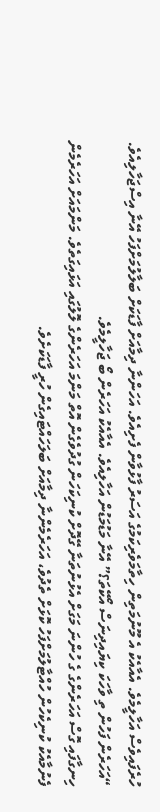ހުރެފައިވެސް އަހާލީމެވެ. އެއާއެކު އެ މޫނުމަތިން ހިތާމަވެރިކަމުގެ އަސަރު ފާޅުވާން ފެށިއެވެ. އަހަންނާ ދިމާއަށް ފާޑަކަށް ބަލާލުމަށްފަހު އޭނާ އިސްޖަހާލިއެވެ.
“އަހަރެން ފަހުން ތި ވާހަކަ ކިޔައިދިނަސް އޯކޭތަ؟” އޭނާ މަޑުމަޑުން އަހާލިއެވެ. އެއާއެކު އަހަރެން ބޯ ޖަހާލީމެވެ.
ހިނގާފައި ގޮސް އަހަރެންގެ ގެ ހުންނަ މަގަށް އެޅުނުތަނާ ގޭދޮށް ކުނިކަހަން ގުދުވެގެން އޮތް މަންމަ އަހަރެންގެ ލޮލުގައި އަޅައިގަތެވެ. މަންމައަށް އަހަރެމެން ފެނުމާއެކު ކުނިކެހުން ހުއްޓާލުމަށްފަހު ކޮޅަށް ތެދުވެ، އަހަރެމެންނާ ދިމާއަށް ބަލަހައްޓައިގެން ހުރީ ފާޑަކަށެވެ.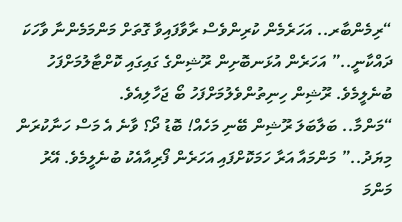“ރިމެންބާރ.. އަހަރެމެން ކުރިންވެސް ރާވާފައިވާ ގޮތަށް މަންމަމެންނާ ވާހަކަ ދައްކާނީ..” އަހަރެން އުޅަނބޮށިން ރޫޝިންގެ ގައިގައި ކޮށްޓާލުމަށްފަހު ބުނެލީމެވެ. ރޫޝިން ހިނިތުންވެލުމަށްފަހު ބޯ ޖަހާލިއެވެ.
“މަންމާ.. ބަލާބަލަ ރޫޝިން ބޭނި މަހެއް! ބޮޑު ދޯ؟ ވާނެ އެ މަސް ހަނާކުރަން މިޔަދު..” މަންމައާ އަރާ ހަމަކޮށްފައި އަހަރެން ފޯރިއާއެކު ބުނެލީމެވެ. އޭރު މަންމަ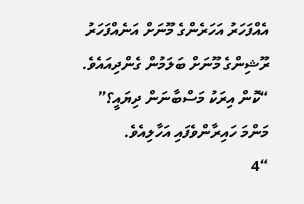އެއްފަހަރު އަހަރެންގެ މޫނަށް އަނެއްފަހަރު ރޫޝިންގެ މޫނަށް ބަލަމުން ގެންދިއައެވެ.
“ކޮން އިރަކު މަސްބާނަން ދިޔައީ؟” މަންމަ ހައިރާންވެފައި އަހާލިއެވެ.
“4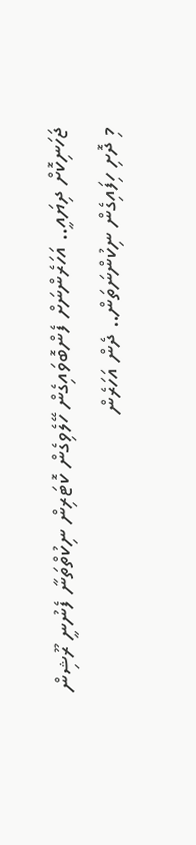ޖަހަނިކޮށް ދިޔައީ.. އަހަރެންނަށް ފެންބޮވައިގެން ހޭލެވިގެން ކޮޓަރިން ނިކުތްތަނާ ފެނުނީ ރޫޝިން މި ދޮށި ހިފައިގެން ނިކުންނަތަން.. ދެން އަހަރެން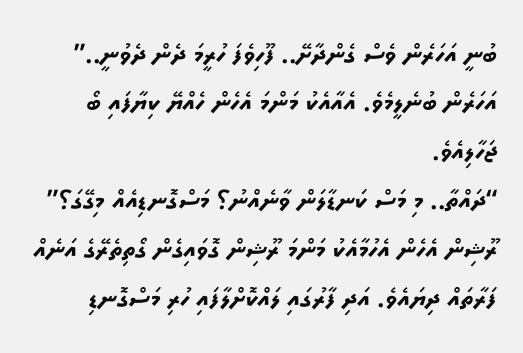ބުނީ އަހަރެން ވެސް ގެންދާށޭ.. ފޫހިވެފަ ހުރީމަ ދެން ދެވުނީ..” އަހަރެން ބުނެލީމެވެ. އެއާއެކު މަންމަ އެހެން ހެއްޔޭ ކިޔާފައި ބޯ ޖަހާލިއެވެ.
“ދައްތާ.. މި މަސް ކަނޑާލަން ވާނެއްނު؟ މަސްގޮނޑިއެއް މިގޭގަ؟” ރޫޝިން އެހެން އެހުމާއެކު މަންމަ ރޫޝިން ގޮވައިގެން ގޯތިތެރޭގެ އަނެއް ފަރާތައް ދިޔައެވެ. އަދި ފާރުގައި ލައްކޮށްލާފައި ހުރި މަސްގޮނޑި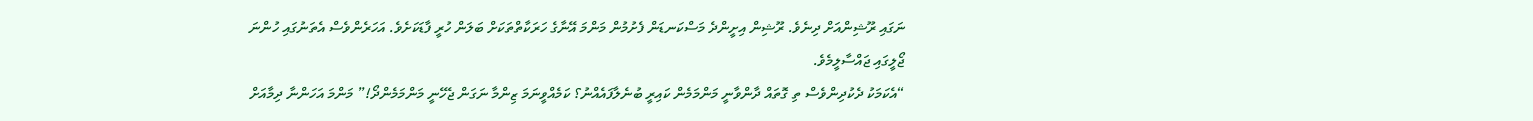ނަގައި ރޫޝިންއަށް ދިނެވެ. ރޫޝިން އިށީންދެ މަސްކަނޑަން ފެށުމުން މަންމަ އޭނާގެ ހަރަކާތްތަކަށް ބަލަން ހުރީ ފާޑަކަށެވެ. އަހަރެންވެސް އެތަނުގައި ހުންނަ ޖޯލީގައި ޖައްސާލީމެވެ.
“އެކަމަކު ދެކުދިންވެސް ތި ގޮތައް ދާންވާނީ މަންމަމެން ކައިރީ ބުނެލާފައެއްނު؟ ކަމެއްވީނަމަ ޒިންމާ ނަގަން ޖެހޭނީ މަންމަމެންދޯ!” މަންމަ އަހަންނާ ދިމާއަށް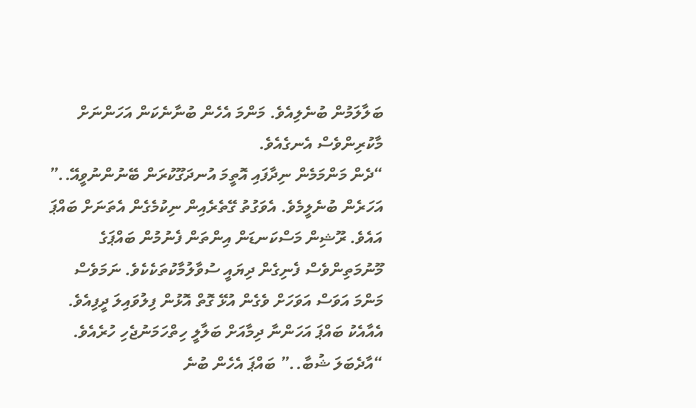ބަލާލަމުން ބުނެލިއެވެ. މަންމަ އެހެން ބުނާނެކަން އަހަންނަށް މާކުރިންވެސް އެނގެއެވެ.
“ދެން މަންމަމެން ނިދާފައި އޮތީމަ އުނދަގޫކުރަން ބޭނުންނުވީއޭ..” އަހަރެން ބުނެލީމެވެ. އެވަގުތު ގޭތެރެއިން ނިކުމެގެން އެތަނަށް ބައްޕަ އައެވެ. ރޫޝިން މަސްކަނޑަން އިންތަން ފެނުމުން ބައްޕަގެ މޫނުމަތިންވެސް ފެނިގެން ދިޔައީ ސުވާލުމާކުތަކެކެވެ. ނަމަވެސް މަންމަ އަވަސް އަވަހަށް ވެގެން އުޅޭ ގޮތް އޮޅުން ފިލުވައިލަ ދީފިއެވެ. އެއާއެކު ބައްޕަ އަހަންނާ ދިމާއަށް ބަލާލީ ހިތްހަމަނުޖެހި ހުރެއެވެ.
“އާދެބަލަ ޝުބާ..” ބައްޕަ އެހެން ބުނެ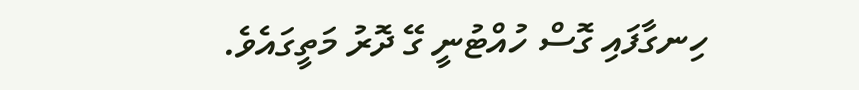ހިނގާފައި ގޮސް ހުއްޓުނީ ގޭ ދޮރު މަތީގައެވެ.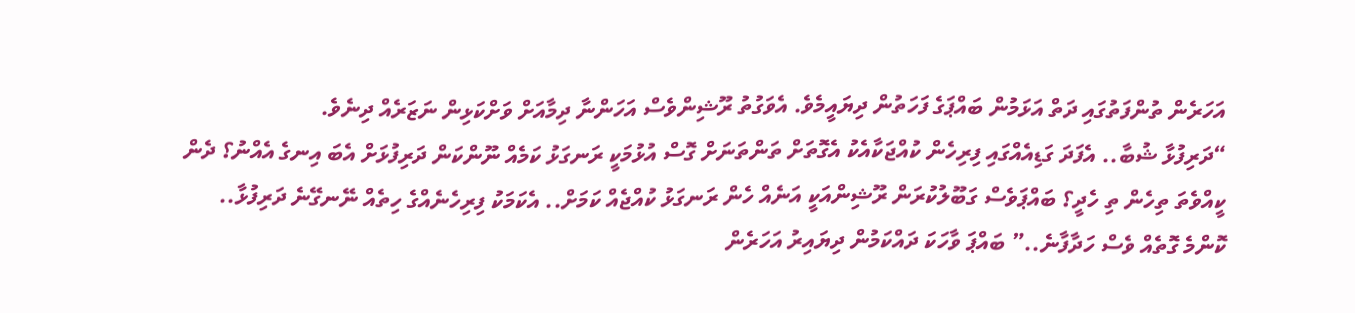އަހަރެން ތުންފަތުގައި ދަތް އަޅަމުން ބައްޕަގެ ފަހަތުން ދިޔައީމެވެ. އެވަގުތު ރޫޝިންވެސް އަހަންނާ ދިމާއަށް ވަށްކަޅިން ނަޒަރެއް ދިނެވެ.
“ދަރިފުޅާ ޝުބާ.. އެފަދަ ގަޑިއެއްގައި ފިރިހެން ކުއްޖަކާއެކު އެގޮތަށް ތަންތަނަށް ގޮސް އުޅުމަކީ ރަނގަޅު ކަމެއް ނޫންކަން ދަރިފުޅަށް އެބަ އިނގެ އެއްނު؟ ދެން ކީއްވެތަ ތިހެން ތި ހެދީ؟ ބައްޕަވެސް ގަބޫލުކުރަން ރޫޝިންއަކީ އަނެއް ހެން ރަނގަޅު ކުއްޖެއް ކަމަށް.. އެކަމަކު ފިރިހެނެއްގެ ހިތެއް ނޭނގޭނެ ދަރިފުޅާ.. ކޮންމެ ގޮތެއް ވެސް ހަދާފާނެ..” ބައްޕަ ވާހަކަ ދައްކަމުން ދިޔައިރު އަހަރެން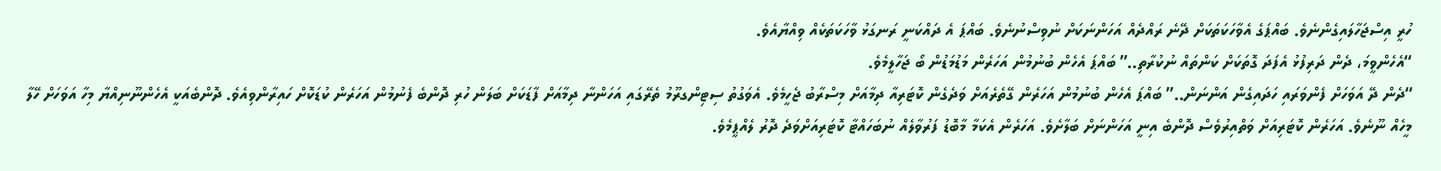ހުރީ އިސްޖަހާލައިގެންނެވެ. ބައްޕަގެ އެވާހަކަތަކަށް ދޭނެ ރައްދެއް އަހަންނަކަށް ނުވިސްނުނެވެ. ބައްޕަ އެ ދައްކަނީ ރަނގަޅު ވާހަކަތަކެއް ވިއްޔާއެވެ.
“އެހެންވީމަ، ދެން ދަރިފުޅު އެފަދަ ގޮތަކަށް ކަންތައް ނުކުރާތި..” ބައްޕަ އެހެން ބުނުމުން އަހަރެން މަޑުމަޑުން ބޯ ޖަހާލީމެވެ.
“ދެން ދޭ އަވަހަށް ފެންވަރައި ހަދައިގެން އަންނަން..” ބައްޕަ އެހެން ބުނުމުން އަހަރެން ގޭތެރެއަށް ވަދެގެން ކޮޓަރިއާ ދިމާއަށް މިސްރާބު ޖެހީމެވެ. އެވަގުތު ސިޓިންގރޫމު ތެރޭގައި އަހަންނާ ދިމާއަށް ފާޑަކަށް ބަލަން ހުރި ދޮންބެ ފެނުމުން އަހަރެން ކުޑަކޮށް ހައިރާންވިއެވެ. ދޮންބެއަކީ އެހެންނޫނިއްޔާ މިހާ އަވަހަށް ހޭލާ މީހެއް ނޫނެވެ. އަހަރެން ކޮޓަރިއަށް ވަތްއިރުވެސް ދޮންބެ އިނީ އަހަންނަށް ބަލާށެވެ. އަހަރެން އެކަމާ މާބޮޑު ފަރުވާލެއް ނުބަހައްޓާ ކޮޓަރިއަށްވަދެ ދޮރު ލެއްޕީމެވެ.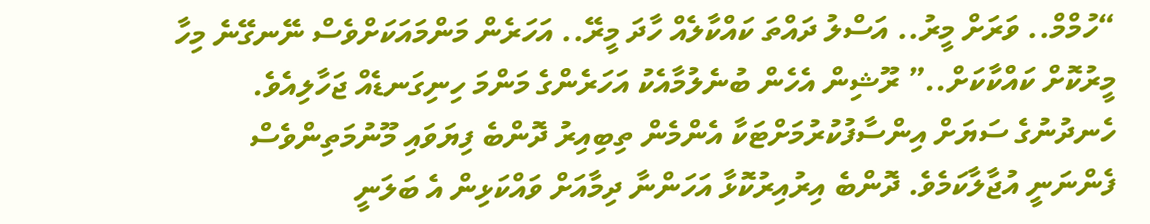“ހުމްމް.. ވަރަށް މީރު.. އަސްލު ދައްތަ ކައްކާލެއް ހާދަ މީރޭ.. އަހަރެން މަންމައަކަށްވެސް ނޭނގޭނެ މިހާ މީރުކޮށް ކައްކާކަށް..” ރޫޝިން އެހެން ބުނެލުމާއެކު އަހަރެންގެ މަންމަ ހިނިގަނޑެއް ޖަހާލިއެވެ. ހެނދުނުގެ ސަޔަށް އިންސާފުކުރުމަށްޓަކާ އެންމެން ތިބިއިރު ދޮންބެ ފިޔަވައި މޫނުމަތިންވެސް ފެންނަނީ އުޖާލާކަމެވެ. ދޮންބެ އިރުއިރުކޮޅާ އަހަންނާ ދިމާއަށް ވައްކަޅިން އެ ބަލަނީ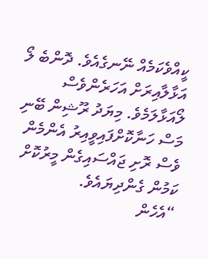ކީއްވެކަމެއް ނޭނގެއެވެ. ދޮންބެ ލޯ އަޅާލާއިރަށް އަހަރެންވެސް ލޯއަޅާލަމެވެ. މިޔަދު ރޫޝިން ބޭނި މަސް ހަނާކޮށްފައިވީއިރު އެންމެން ވެސް ރޮށި ޖައްސައިގެން މީރުކޮށް ކަމުން ގެންދިޔައެވެ.
“އެހެން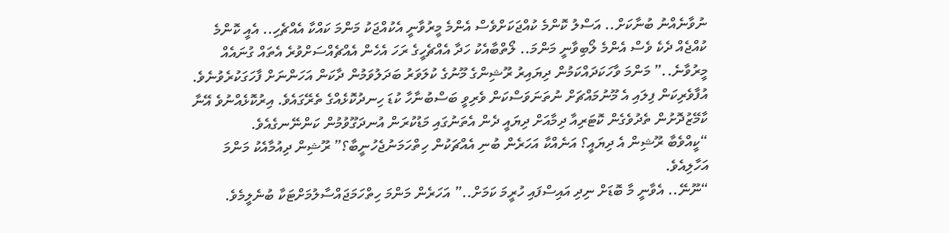ނުވާނެއްނު ބުނާކަށް.. އަސްލު ކޮންމެ ކުއްޖަކަށްވެސް އެންމެ މީރުވާނީ އެކުއްޖަކު މަންމަ ކައްކާ އެއްޗެހި.. އެއީ ކޮންމެ ކުއްޖެއް ދެކެ ވެސް އެންމެ ލޯބިވާނީ މަންމަ.. ލޯތްބާއެކު ހަދާ އެއްޗެހީގެ ރަހަ އެހެން އެއްޗެއްސަށްވުރެ އެތައް ގުނައެއް މީރުވާނެ..” މަންމަ ވާހަކަދައްކަމުން ދިޔައިރު ރޫޝިންގެ މޫނުގެ ކުލަވަރު ބަދަލުވަމުން ދާކަން އަހަންނަށް ފާހަގަކުރެވުނެވެ. އުފާވެރިކަން ފިލައި އެ މޫނުމައްޗަށް ނުތަނަވަސްކަން ވެރިވީ ބަސްބުނާހާ ކުޑަ ހިނދުކޮޅެއްގެ ތެރޭގައެވެ. އިރުކޮޅެއްނުވެ އޭނާ ކާމޭޒުދޮށުން ތެދުވެގެން ކޮޓަރިއާ ދިމާއަށް ދިޔައީ ދެން އެތަނުގައި މަޑުކުރަން އުނދަގޫވުމުން ކަންނޭނގެއެވެ.
“ކީއްވެބާ ރޫޝިން އެ ދިޔައީ؟ އަނެއްކާ އަހަރެން ބުނި އެއްޗަކުން ހިތްހަމަނުޖެހުނީބާ؟” ރޫޝިން ދިއުމާއެކު މަންމަ އަހާލިއެވެ.
“ނޫނޭ.. އެވާނީ މާ ބޮޑަށް ނިދި އައިސްފައި ހުރީމަ ކަމަށް..” އަހަރެން މަންމަ ހިތްހަމަޖައްސާލުމަށްޓަކާ ބުނެލީމެވެ.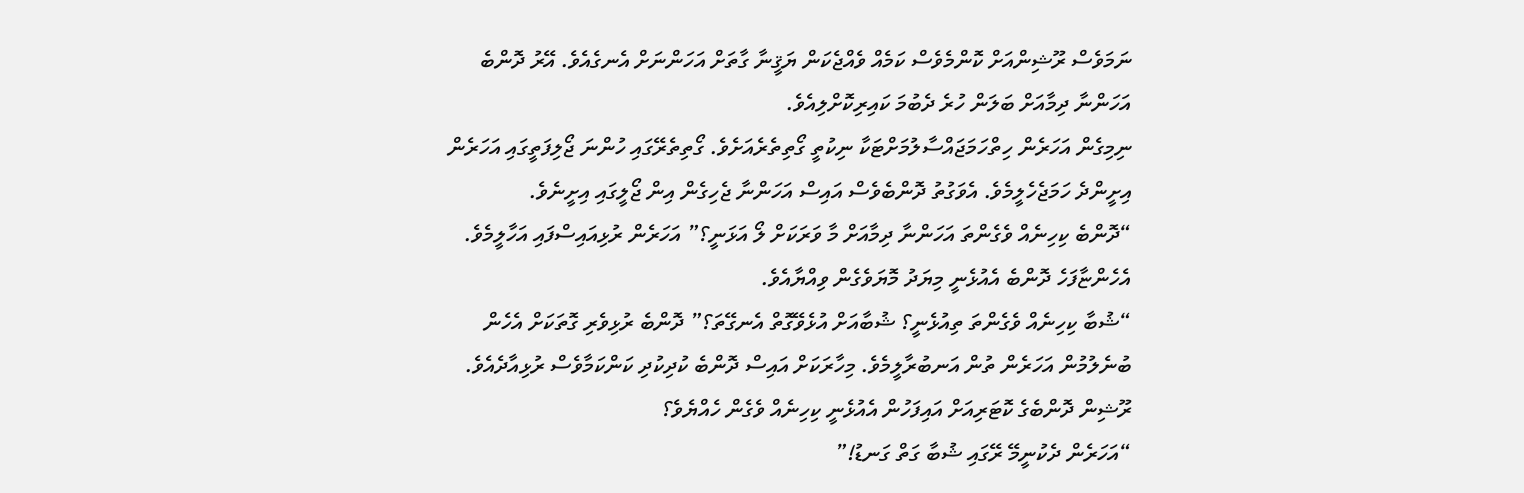ނަމަވެސް ރޫޝިންއަށް ކޮންމެވެސް ކަމެއް ވެއްޖެކަން ޔަޤީނާ ގާތަށް އަހަންނަށް އެނގެއެވެ. އޭރު ދޮންބެ އަހަންނާ ދިމާއަށް ބަލަން ހުރެ ދެބުމަ ކައިރިކޮށްލިއެވެ.
ނިމިގެން އަހަރެން ހިތްހަމަޖައްސާލުމަށްޓަކާ ނިކުތީ ގޯތިތެރެއަށެވެ. ގޯތިތެރޭގައި ހުންނަ ޖޯލިފަތީގައި އަހަރެން އިށީންދެ ހަމަޖެހެލީމެވެ. އެވަގުތު ދޮންބެވެސް އައިސް އަހަންނާ ޖެހިގެން އިން ޖޯލީގައި އިށީނެވެ.
“ދޮންބެ ކިހިނެއް ވެގެންތަ އަހަންނާ ދިމާއަށް މާ ވަރަކަށް ލޯ އަޅަނީ؟” އަހަރެން ރުޅިއައިސްފައި އަހާލީމެވެ. އެހެންޏާފަހެ ދޮންބެ އެއުޅެނީ މިޔަދު މޮޔަވެގެން ވިއްޔާއެވެ.
“ޝުބާ ކިހިނެއް ވެގެންތަ ތިއުޅެނީ؟ ޝުބާއަށް އުޅެވޭގޮތް އެނގޭތަ؟” ދޮންބެ ރުޅިވެރި ގޮތަކަށް އެހެން ބުނެލުމުން އަހަރެން ތުން އަނބުރާލީމެވެ. މިހާރަކަށް އައިސް ދޮންބެ ކުދިކުދި ކަންކަމާވެސް ރުޅިއާދެއެވެ. ރޫޝިން ދޮންބެގެ ކޮޓަރިއަށް އައިފަހުން އެއުޅެނީ ކިހިނެއް ވެގެން ހެއްޔެވެ؟
“އަހަރެން ދެކުނީމޭ ރޭގައި ޝުބާ ގަތް ގަނޑު!”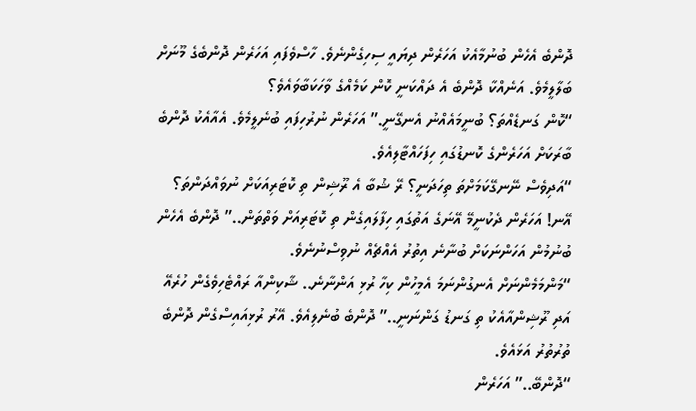ދޮންބެ އެހެން ބުނުމާއެކު އަހަރެން ދިޔައީ ސިހިގެންނެވެ. ހާސްވެފައި އަހަރެން ދޮންބެގެ މޫނަށް ބަލާލީމެވެ. އަނެއްކާ ދޮންބެ އެ ދައްކަނީ ކޮން ކަމެއްގެ ވާހަކަބާވައެވެ؟
“ކޮން ގަނޑެއްތަ؟ ބުނީމައެއްނު އެނގޭނީ.” އަހަރެން ނުރުހިފައި ބުނެލީމެވެ. އެއާއެކު ދޮންބެ ބާރަކަށް އަހަރެންގެ ކޮނޑުގައި ހިފަހައްޓާލިއެވެ.
“އަދިވެސް ނޭނގޭކަމަށްތަ ތިހަދަނީ؟ ރޭ ޝުބާ އެ ރޫޝިން ތި ކޮޓަރިއަކަށް ނުވައްދަންތަ؟ އޭނ! އަހަރެން ދެކުނީމޭ އޭނަގެ އަތުގައި ހިފާލައިގެން ތި ކޮޓަރިއަށް ވަތްތަން..” ދޮންބެ އެހެން ބުނުމުން އަހަންނަކަށް ބުނާނެ އިތުރު އެއްޗެއް ނުވިސްނުނެވެ.
“މަންމަމެންނަށް އެނގުންނަމަ އެމީހުން ކިހާ ރުޅި އަންނާނެ.. ޝާކިންއާ ރައްޓެހިވެގެން ހުރެއޭ އަދި ރޫޝިންއާއެކު ތި ގަނޑު ގަންނަނީ..” ދޮންބެ ބުނެލިއެވެ. އޭރު ރުޅިއައިސްގެން ދޮންބެ ތުރުތުރު އަޅައެވެ.
“ދޮންބޭ..” އަހަރެން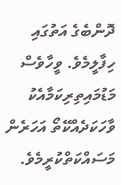ދޮންބެގެ އަތުގައި ހިފާލީމެވެ. ވީހާވެސް މަޑުމައިތިރިކަމާއެކު ވާހަކަދެއްކޭތޯ އަހަރެން މަސައްކަތްކުރީމެވެ.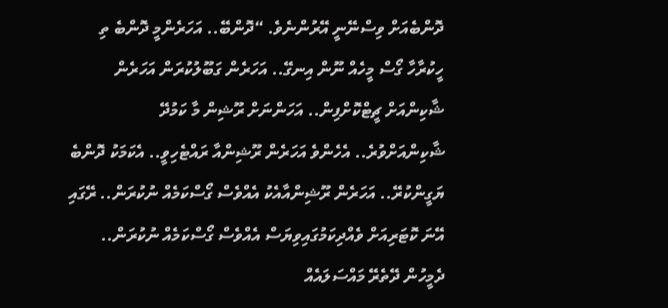ދޮންބެއަށް ވިސްނޭނީ އޭރުންނެވެ. “ދޮންބޭ.. އަހަރެންމީ ދޮންބެ ތި ހީކުރާހާ ގޯސް މީހެއް ނޫން އިނގޭ.. އަހަރެން ގަބޫލުކުރަން އަހަރެން ޝާކިންއަށް ޗީޓްކޮށްފިން.. އަހަންނަށް ރޫޝިން މާ ކަމުދޭ ޝާކިންއަށްވުރެ.. އެހެންވެ އަހަރެން ރޫޝިންއާ ރައްޓެހިވީ.. އެކަމަކު ދޮންބެ ޔަގީންކުރޭ.. އަހަރެން ރޫޝިންއާއެކު އެއްވެސް ގޯސްކަމެއް ނުކުރަން.. ރޭގައި އޭނަ ކޮޓަރިއަށް ވެއްދިކަމުގައިވިޔަސް އެއްވެސް ގޯސްކަމެއް ނުކުރަން.. ދެމީހުން ދޭތެރޭ މައްސަލައެއް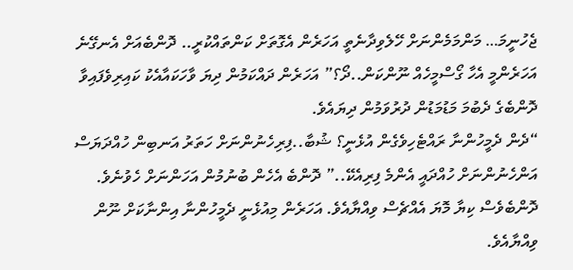ޖެހުނީމަ… މަންމަމެންނަށް ހޭލެވިދާނެތީ އަހަރެން އެގޮތަށް ކަންތައްކުރީ.. ދޮންބެއަށް އެނގޭނެ އަހަރެންމީ އެހާ ގޯސްމީހެއް ނޫންކަން..ދޯ؟” އަހަރެން ދައްކަމުން ދިޔަ ވާހަކައާއެކު ކައިރިވެފައިވާ ދޮންބެގެ ދެބުމަ މަޑުމަޑުން ދުރުވަމުން ދިޔައެވެ.
“ދެން ދެމީހުންނާ ރައްޓެހިވެގެން އުޅެނީ؟ ޝުބާ..ފިރިހެނުންނަށް ހަތަރު އަނބިން ހުއްދަޔަސް އަންހެނުންނަށް ހުއްދައީ އެންމެ ފިރިއެކޭ..” ދޮންބެ އެހެން ބުނުމުން އަހަންނަށް ހެވުނެވެ. ދޮންބެވެސް ކިޔާ މޮޔަ އެއްޗެސް ވިއްޔާއެވެ. އަހަރެން މިއުޅެނީ ދެމީހުންނާ އިންނާކަށް ނޫން ވިއްޔާއެވެ.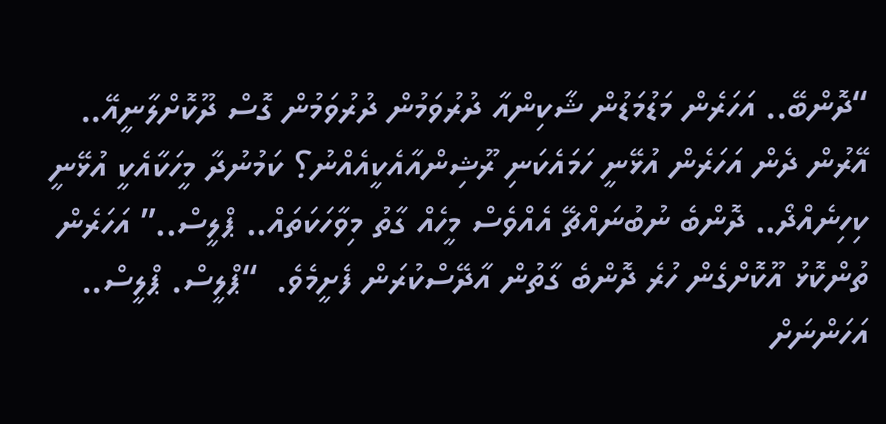“ދޮންބޭ.. އަހަރެން މަޑުމަޑުން ޝާކިންއާ ދުރުވަމުން ދުރުވަމުން ގޮސް ދޫކޮށްލާނީއޭ.. އޭރުން ދެން އަހަރެން އުޅޭނީ ހަމައެކަނި ރޫޝިންއާއެކީއެއްނު؟ ކަމުނުދާ މީހަކާއެކީ އުޅޭނީ ކިހިނެއްދޯ.. ދޮންބެ ނުބުނައްޗޭ އެއްވެސް މީހެއް ގާތު މިވާހަކަތައް.. ޕްލީސް..” އަހަރެން ތުންކޮޅު އޫކޮށްގެން ހުރެ ދޮންބެ ގާތުން އާދޭސްކުރަން ފެށީމެވެ.  “ޕްލީސް. ޕްލީސް.. އަހަންނަށް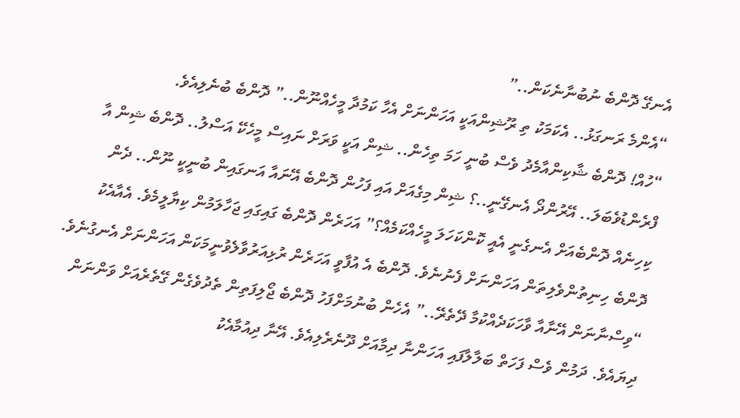އެނގޭ ދޮންބެ ނުބުނާނެކަން..”
“އެންމެ ރަނގަޅު.. އެކަމަކު ތި ރޫޝިންއަކީ އަހަންނަށް އެހާ ކަމުދާ މީހެއްނޫން..” ދޮންބެ ބުނެލިއެވެ.
“ހުއް! ދޮންބެ ޝާކިންއާމެދު ވެސް ބުނީ ހަމަ ތިހެން.. ޝިން އަކީ ވަރަށް ނައިސް މީހެކޭ އަސްލު.. ދޮންބެ ޝިން އާ ފްރެންޑުވެބަލަ.. އޭރުންދޯ އެނގޭނީ..؟ ޝިން މިގެއަށް އައި ފަހުން ދޮންބެ އޭނައާ އަނގައިން ބުނީކީ ނޫން.. ދެން ކިހިނެއް ދޮންބެއަށް އެނގެނީ އެއީ ކޮންކަހަލަ މީހެއްކަމެއް؟” އަހަރެން ދޮންބެ ގައިގައި ޖަހާލަމުން ކިޔާލީމެވެ. އެއާއެކު ދޮންބެ ހިނިތުންވެލިތަން އަހަންނަށް ފެނުނެވެ. ދޮންބެ އެ އުފާވީ އަހަރެން ރުޅިއަރުވާލެވުނީމަކަން އަހަންނަށް އެނގުނެވެ.
“ވިސްނާނަން އޭނާއާ ވާހަކަދެއްކުމާ ދޭތެރޭ..” އެހެން ބުނުމަށްފަހު ދޮންބެ ޖޯލިފަތިން ތެދުވެގެން ގޭތެރެއަށް ވަންނަން ދިޔައެވެ. ދަމުން ވެސް ފަހަތް ބަލާލާފައި އަހަންނާ ދިމާއަށް ދޫނެރެލިއެވެ. އޭނާ ދިއުމާއެކު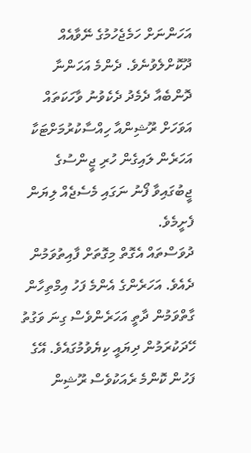އަހަންނަށް ހަމެޖެހުމުގެ ނޭވާއެއް ދޫކޮށްލެވުނެވެ. ދެންމެ އަހަންނާ ދޮންބެއާ ދެމެދު ދެކެވުނު ވާހަކަތައް އަވަހަށް ރޫޝިންއާ ހިއްސާކުރުމަށްޓަކާ އަހަރެން ލައިގެން ހުރި ޖީންސުގެ ޖީބުގައިވާ ފޯނު ނަގައި މެސެޖެއް ލިޔަން ފެށީމެވެ.
ދުވަސްތައް އެގޮތް މިގޮތަށް ފާއިތުވަމުން ދެއެވެ. އަހަރެންގެ އެންމެ ފަހު އިމްތިހާން ގާތްވަމުން ދާތީ އަހަރެންވެސް ގިނަ ވަގުތު ހޭދަކުރަމުން ދިޔައީ ކިޔެވުމުގައެވެ. އޭގެ ފަހުން ކޮންމެ ރެއަކުވެސް ރޫޝިން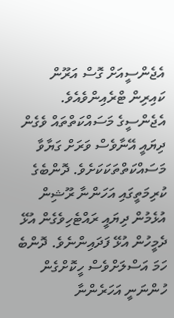އެޖެންސީއަށް ގޮސް އަރޫން ކައިރިން ޓްރެއިންވެއެވެ. އެޖެންސީގެ މަސައްކަތްތައް ވެގެން ދިޔައީ އޭނާވެސް ވަރަށް ގަޔާވާ މަސައްކަތްތަކަކަށެވެ. ދޮންބެގެ ކުރިމަތީގައި އަހަންނާ ރޫޝިން އުޅެމުން ދިޔައީ ރައްޓެހިވެގެން އުޅޭ ދެމީހުން އުޅޭ ފަދައިންނެވެ. ދޮންބެ ހަމަ އަސްލަށްވެސް ހީކޮށްގެން ހުންނަނީ އަހަރެންނާ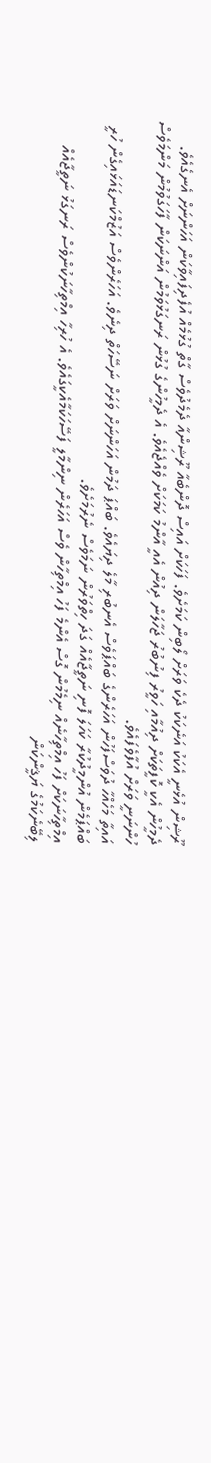ރޫޝިން އުޅެނީ އެކަކު އަނެކަކު ދެކެ ވަރަށް ލޯބިން ކަމަށެވެ. ފަހަކަށް އައިސް ދޮންބެއާ ރޫޝިންއާ ދެމެދުވެސް ގާތް ގުޅުމެއް އުފެދިފައިވާކަން އަހަންނަށް އެނގެއެވެ. ދެމީހުން އެކީ ކޮފީތަކަށް ދިއުމާއި ހަވީރު ފިނުބުރު ޖަހާލަން ދިއުން އެއީ އާންމު ކަމަކަށް ވެއްޖެއެވެ. އެ ދެމީހުންގެ ގުޅުން ރަނގަޅުވަމުން އަންނަކަން ފާހަގަވުމުން މަންމަވެސް ހުންނަނީ ވަރަށް އުފާވެފައެވެ.
އައިތާ މަހެއްހާ ދުވަސްފަހުން އަހަރެންގެ ބައްޕަވެސް އެނބުރި މާލެ ދިޔައެވެ. ބައްޕަ ދަމުން އަހަންނަށް ވަރަށް ނަސޭހަތް ދިނެވެ. އަހަރެންވެސް އަޒުމްކަނޑައަޅައިގެން ހުރީ ބައްޕަމެން އުންމީދުކުރާ ކަހަލަ ފޮނި ނަތީޖާއެއް ގަދަ ހިތްވަރުން ނަމަވެސް ނެރުމަށެވެ.
އިމްތިހާނަކަށް ފަހު އިމްތިހާނެއް ނިމެމުން ގޮސް އެންމެ ފަހު އިމްތިހާން ވެސް އަހަރެން ނިންމާލީ ފަސޭހަކަމާއެކީގައެވެ. އެ ހުރިހާ އިމްތިހާނަކުންވެސް ރަނގަޅު ނަތީޖާއެއް ލިބޭނެކަމުގެ ޔަޤީންކަން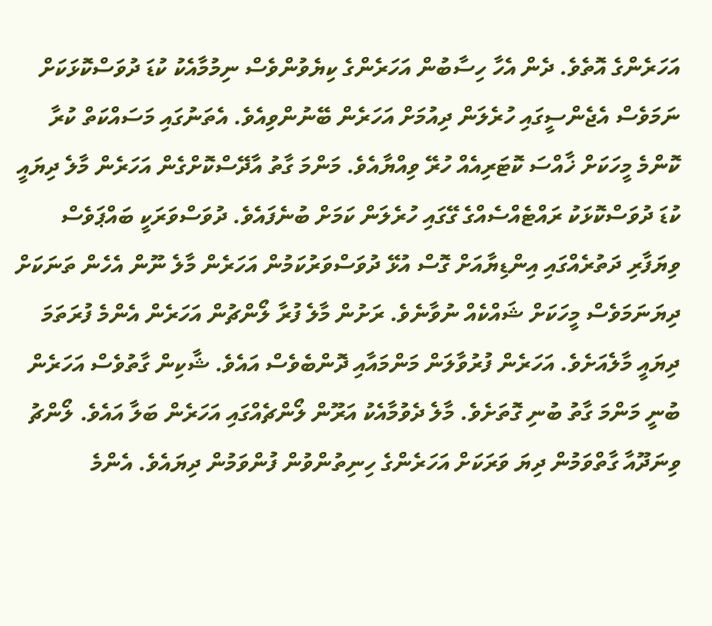އަހަރެންގެ އޮތެވެ. ދެން އެހާ ހިސާބުން އަހަރެންގެ ކިޔެވުންވެސް ނިމުމާއެކު ކުޑަ ދުވަސްކޮޅަކަށް ނަމަވެސް އެޖެންސީގައި ހުރެލަން ދިއުމަށް އަހަރެން ބޭނުންވިއެވެ. އެތަނުގައި މަސައްކަތް ކުރާ ކޮންމެ މީހަކަށް ޚާއްސަ ކޮޓަރިއެއް ހުރޭ ވިއްޔާއެވެ. މަންމަ ގާތު އާދޭސްކޮށްގެން އަހަރެން މާލެ ދިޔައީ ކުޑަ ދުވަސްކޮޅަކު ރައްޓެއްސެއްގެ ގޭގައި ހުރެލަން ކަމަށް ބުނެފައެވެ. ދުވަސްވަރަކީ ބައްޕަވެސް ވިޔަފާރި ދަތުރެއްގައި އިންޑިޔާއަށް ގޮސް އުޅޭ ދުވަސްވަރުކަމުން އަހަރެން މާލެ ނޫން އެހެން ތަނަކަށް ދިޔަނަމަވެސް މީހަކަށް ޝައްކެއް ނުވާނެވެ. ރަށުން މާލެ ފުރާ ލޯންޗުން އަހަރެން އެންމެ ފުރަތަމަ ދިޔައީ މާލެއަށެވެ. އަހަރެން ފުރުވާލަން މަންމައާއި ދޮންބެވެސް އައެވެ. ޝާކިން ގާތުވެސް އަހަރެން ބުނީ މަންމަ ގާތު ބުނި ގޮތަށެވެ. މާލެ ދެވުމާއެކު އަރޫން ލޯންޗެއްގައި އަހަރެން ބަލާ އައެވެ. ލޯންޗު ވިނަދޫއާ ގާތްވަމުން ދިޔަ ވަރަކަށް އަހަރެންގެ ހިނިތުންވުން ފުންވަމުން ދިޔައެވެ. އެންމެ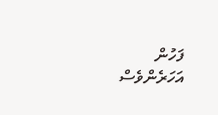ފަހުން އަހަރެންވެސް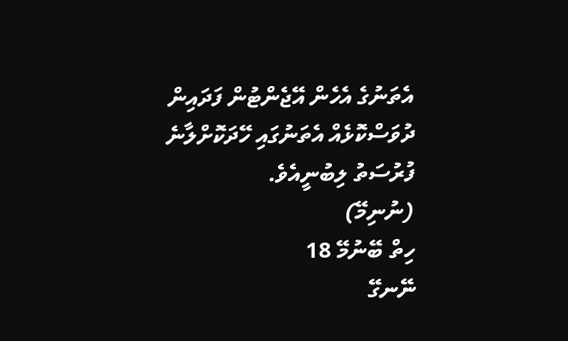އެތަނުގެ އެހެން އޭޖެންޓުން ފަދައިން ދުވަސްކޮޅެއް އެތަނުގައި ހޭދަކޮށްލާނެ ފުރުސަތު ލިބުނީއެވެ.
(ނުނިމޭ)
ހިތް ބޭނުމޭ 18
ނޭނގޭ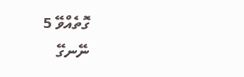ގޮތެއްވޭ 5
ނޭނގޭ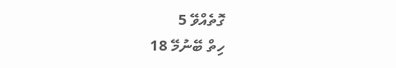ގޮތެއްވޭ 5
ހިތް ބޭނުމޭ 18